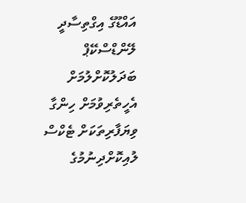އައްޑޫގެ އިގްތިސާދީ ލޭންޑްސްކޭޕް ބަދަލުކޮށްލުމަށް އެހީތެރިވުމަށް ހިންގާ ވިޔަފާރިތަކަށް ޓެކްސް ލުއިކޮށްދިނުމުގެ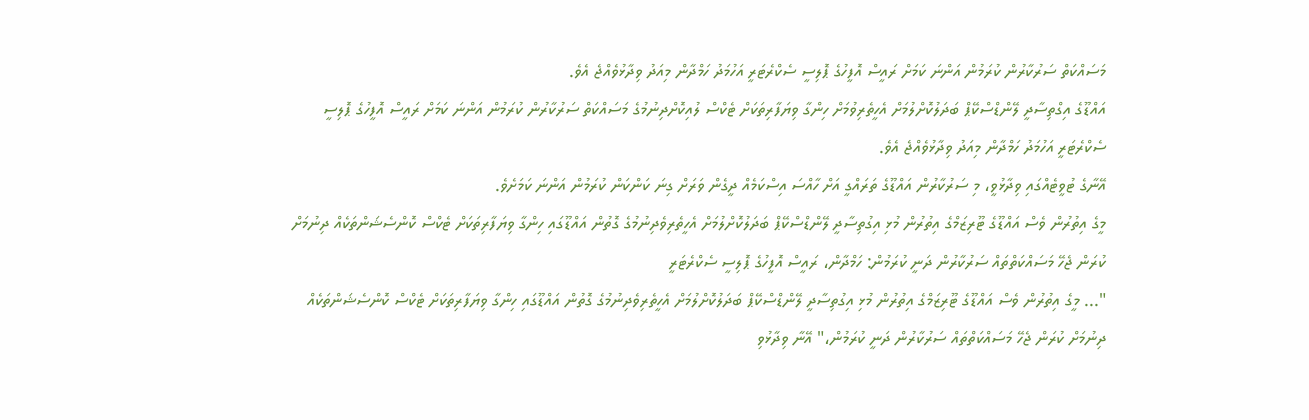މަސައްކަތް ސަރުކާރުން ކުރަމުން އަންނަ ކަމަށް ރައީސް އޮފީހުގެ ޕޮލިސީ ސެކްރެޓަރީ އަހުމަދު ހަމްދާން މިއަދު ވިދާޅުވެއްޖެ އެވެ.
އައްޑޫގެ އިގްތިސާދީ ލޭންޑްސްކޭޕް ބަދަލުކޮށްލުމަށް އެހީތެރިވުމަށް ހިންގާ ވިޔަފާރިތަކަށް ޓެކްސް ލުއިކޮށްދިނުމުގެ މަސައްކަތް ސަރުކާރުން ކުރަމުން އަންނަ ކަމަށް ރައީސް އޮފީހުގެ ޕޮލިސީ ސެކްރެޓަރީ އަހުމަދު ހަމްދާން މިއަދު ވިދާޅުވެއްޖެ އެވެ.
އޭނާގެ ޓުވީޓެއްގައި ވިދާޅުވީ، މި ސަރުކާރުން އައްޑޫގެ ތަރައްގީ އަށް ހާއްސަ އިސްކަމެއް ދީގެން ވަރަށް ގިނަ ކަންކަން ކުރަމުން އަންނަ ކަމަށެވެ.
މީގެ އިތުރުން ވެސް އައްޑޫގެ ޓޫރިޒަމްގެ އިތުރުން މުޅި އިގުތިސާދީ ލޭންޑްސްކޭޕް ބަދަލުކޮށްލުމަށް އެހީތެރިވެދިނުމުގެ ގޮތުން އައްޑޫގައި ހިންގާ ވިޔަފާރިތަކަށް ޓެކްސް ކޮންސެޝަންތަކެއް ދިނުމަށް ކުރަން ޖެހޭ މަސައްކަތްތައް ސަރުކާރުން ދަނީ ކުރަމުން: ހަމްދާން، ރައީސް އޮފީހުގެ ޕޮލިސީ ސެކްރެޓަރީ
"... މީގެ އިތުރުން ވެސް އައްޑޫގެ ޓޫރިޒަމްގެ އިތުރުން މުޅި އިގުތިސާދީ ލޭންޑްސްކޭޕް ބަދަލުކޮށްލުމަށް އެހީތެރިވެދިނުމުގެ ގޮތުން އައްޑޫގައި ހިންގާ ވިޔަފާރިތަކަށް ޓެކްސް ކޮންސެޝަންތަކެއް ދިނުމަށް ކުރަން ޖެހޭ މަސައްކަތްތައް ސަރުކާރުން ދަނީ ކުރަމުން،" އޭނާ ވިދާޅުވި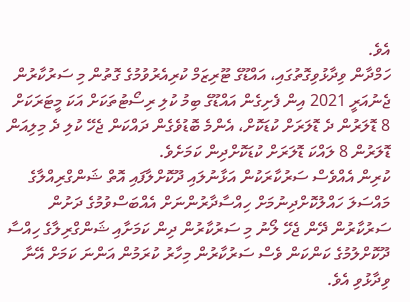އެވެ.
ހަމްދާން ވިދާޅުވިގޮތުގައި، އައްޑޫގެ ޓޫރިޒަމް ކުރިއެރުވުމުގެ ގޮތުން މި ސަރުކާރުން ޖެނުއަރީ 2021 އިން ފެށިގެން އައްޑޫގެ ބިމު ކުލި ރިސޯޓުތަކަށް އަކަ މީޓަރަކަށް 8 ޑޮލަރުން ދެ ޑޮލަރަށް ކުޑަކޮށް، އެންމެ ބޮޑުވެގެން ދައްކަން ޖެހޭ ކުލި ދެ މިލިއަން ޑޮލަރުން 8 ލައްކަ ޑޮލަރަށް ކުޑަކޮށްދިން ކަމަށެވެ.
ކުރިން އެއްވެސް ސަރުކާރަކުން އަޅާނުލައި ދޫކޮށްލާފައި އޮތް ޝަންގްރިއްލާގެ މައްސަލަ ހައްލުކޮށްދިނުމަށް ހިއްސާދާރުންނަށް އެއްބަސްވުމުގެ ދަށުން ސަރުކާރުން ދޭން ޖެހޭ ލޯނު މި ސަރުކާރުން ދިން ކަމަށާއި ޝަންގްރިލާގެ ހިއްސާ ދޫކޮށްލުމުގެ ކަންކަން ވެސް ސަރުކާރުން މިހާރު ކުރަމުން އަންނަ ކަމަށް އޭނާ ވިދާޅުވި އެވެ.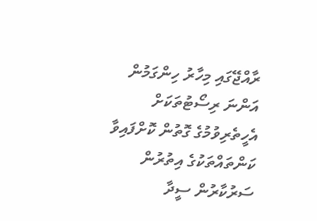ރާއްޖޭގައި މިހާރު ހިންގަމުން އަންނަ ރިސޯޓުތަކަށް އެހީތެރިވުމުގެ ގޮތުން ކޮށްފައިވާ ކަންތައްތަކުގެ އިތުރުން ސަރުކާރުން ސީދާ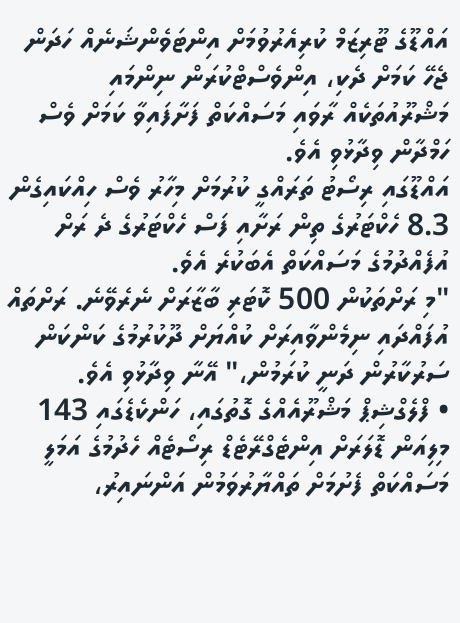އައްޑޫގެ ޓޫރިޒަމް ކުރިއެރުވުމަށް އިންޓަވެންޝަނެއް ހަދަން ޖެހޭ ކަމަށް ދެކި، އިންވެސްޓްކުރަން ނިންމައި މަޝްރޫއުތަކެއް ރާވައި މަސައްކަތް ފަށާފައިވާ ކަމަށް ވެސް ހަމްދާން ވިދާޅުވި އެވެ.
އައްޑޫގައި ރިސޯޓު ތަރައްގީ ކުރުމަށް މިހާރު ވެސް ހިއްކައިގެން 8.3 ހެކްޓަރުގެ ތިން ރަށާއި ފަސް ހެކްޓަރުގެ ދެ ރަށް އުފެއްދުމުގެ މަސައްކަތް އެބަކުރެ އެވެ.
"މި ރަށްތަކުން 500 ކޮޓަރި ބާޒާރަށް ނެރެވޭނެ. ރަށްތައް އުފައްދައި ނިމެންވާއިރަށް ކުއްޔަށް ދޫކުރުމުގެ ކަންކަން ސަރުކާރުން ދަނީ ކުރަމުން،" އޭނާ ވިދާޅުވި އެވެ.
• ފްލެގްޝިޕް މަޝްރޫއެއްގެ ގޮތުގައި، ހަންކެޑެގައި 143 މިލިއަން ޑޮލަރަށް އިންޓެގްރޭޓެޑް ރިސޯޓެއް ހެދުމުގެ އަމަލީ މަސައްކަތް ފެށުމަށް ތައްޔާރުވަމުން އަންނައިރު،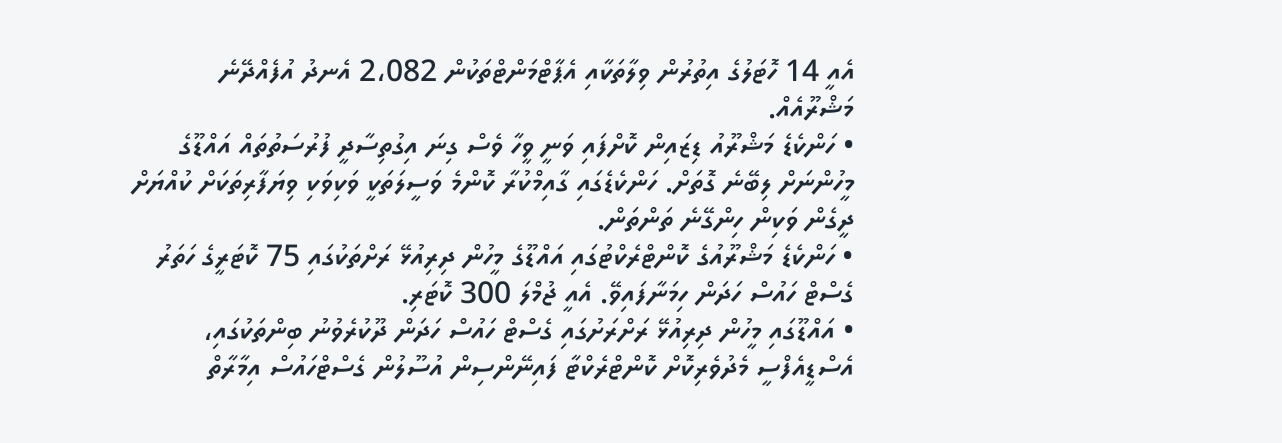އެއީ 14 ހޮޓަލުގެ އިތުރުން ވިލާތަކާއި އެޕާޓްމަންޓްތަކުން 2،082 އެނދު އުފެއްދޭނެ މަޝްރޫއެއް.
• ހަންކެޑެ މަޝްރޫއު ޑިޒައިން ކޮށްފައި ވަނީ ވީހާ ވެސް ގިނަ އިގުތިސާދީ ފުރުސަތުތައް އައްޑޫގެ މީހުންނަށް ލިބޭނެ ގޮތަށް. ހަންކެޑެގައި ގާއިމްކުރާ ކޮންމެ ވަސީލަތަކީ ވަކިވަކި ވިޔަފާރިތަކަށް ކުއްޔަށް ދީގެން ވަކިން ހިންގޭނެ ތަންތަން.
• ހަންކެޑެ މަޝްރޫއުގެ ކޮންޓްރެކްޓުގައި އައްޑޫގެ މީހުން ދިރިއުޅޭ ރަށްތަކުގައި 75 ކޮޓަރީގެ ހަތަރު ގެސްޓް ހައުސް ހަދަން ހިމަނާފައިވޭ. އެއީ ޖުމްލަ 300 ކޮޓަރި.
• އައްޑޫގައި މީހުން ދިރިއުޅޭ ރަށްރަށުގައި ގެސްޓް ހައުސް ހަދަން ދޫކުރެވުނު ބިންތަކުގައި، އެސްޑީއެފްސީ މެދުވެރިކޮށް ކޮންޓްރެކްޓާ ފައިނޭންސިން އުސޫލުން ގެސްޓްހައުސް އިމާރާތް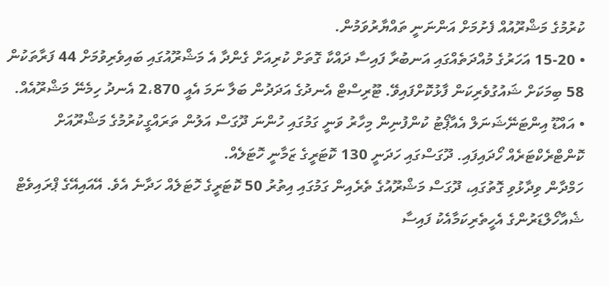ކުރުމުގެ މަޝްރޫއުއް ފެށުމަށް އަންނަނީ ތައްޔާރުވަމުން.
• 15-20 އަހަރުގެ މުއްދަތެއްގައި އަނބުރާ ފައިސާ ދައްކާ ގޮތަށް ކުރިއަށް ގެންދާ އެ މަޝްރޫއުގައި ބައިވެރިވުމަށް 44 ފަރާތަކުން 58 ބިމަކަށް ޝައުގުވެރިކަން ފާޅުކޮށްފައިވޭ. ޓޫރިސްޓް އެނދުގެ އަދަދުން ބަލާ ނަމަ އެއީ 2،870 އެނދު ހިމެނޭ މަޝްރޫއެއް.
• އައްޑޫ އިންޓަނޭޝަނަލް އެއާޕޯޓު ކުންފުނިން މިހާރު ވަނީ ގަމުގައި ހުންނަ ދޫގަސް އަލުން ތަރައްގީކުރުމުގެ މަޝްރޫއަށް ކޮންޓްރެކްޓަރެއް ހޯދައިފައި. ދޫގަސްގައި ހަދަނީ 130 ކޮޓަރީގެ ޒަމާނީ ހޮޓަލެއް.
ހަމްދާން ވިދާޅުވި ގޮތުގައި، ދޫގަސް މަޝްރޫއުގެ ތެރެއިން ގަމުގައި އިތުރު 50 ކޮޓަރީގެ ހޮޓަލެއް ހަދާނެ އެވެ. އޭއައިއޭގެ ޕްރައިވެޓް ޝެއާހޯލްޑަރުންގެ އެހީތެރިކަމާއެކު ފައިސާ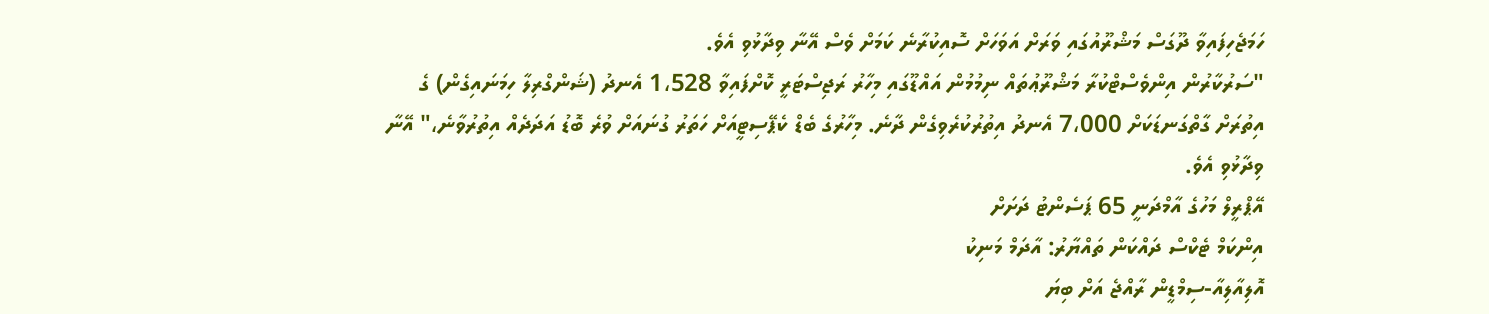ހަމަޖެހިފައިވާ ދޫގަސް މަޝްރޫއުގައި ވަރަށް އަވަހަށް ސޮއިކުރާނެ ކަމަށް ވެސް އޭނާ ވިދާޅުވި އެވެ.
"ސަރުކާރުން އިންވެސްޓްކުރާ މަޝްރޫޢުތައް ނިމުމުން އައްޑޫގައި މިހާރު ރަޖިސްޓަރީ ކޮށްފައިވާ 1،528 އެނދު (ޝަންގްރިލާ ހިމަނައިގެން) ގެ އިތުރަށް ގާތްގަނޑަކަށް 7،000 އެނދު އިތުރުކުރެވިގެން ދާނެ. މިހާރުގެ ބެޑް ކެޕޭސިޓީއަށް ހަތަރު ގުނައަށް ވުރެ ބޮޑު އަދަދެއް އިތުރުވާނެ،" އޭނާ ވިދާޅުވި އެވެ.
އޭޕްރީލް މަހުގެ އާމްދަނީ 65 ޕަސެންޓު ދަށަށް
އިންކަމް ޓެކްސް ދައްކަން ތައްޔާރު: އާދަމް މަނިކު
އޮލިއާލިއާ-ސިމްޑީން ރާއްޖެ އަށް ބިޔަ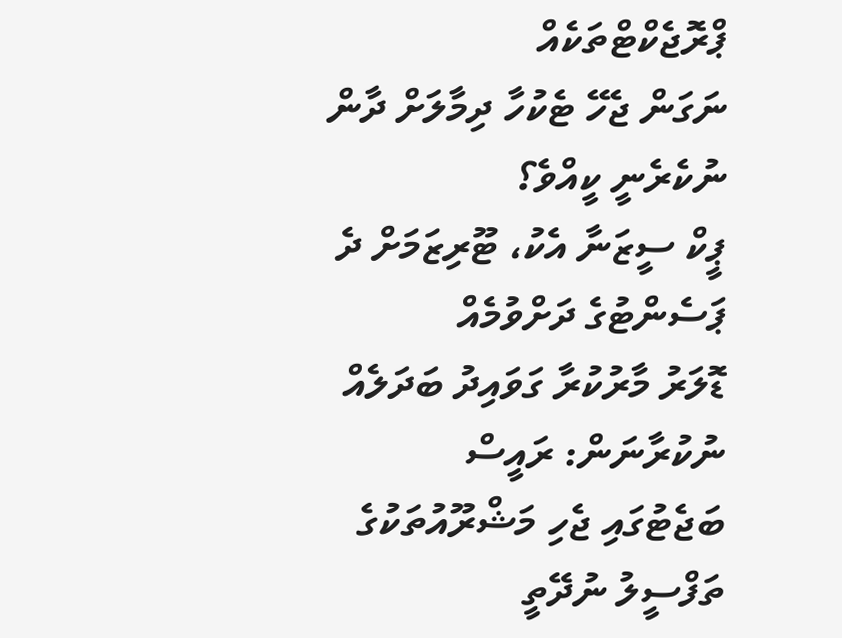ޕްރޮޖެކްޓްތަކެއް
ނަގަން ޖެހޭ ޓެކުހާ ދިމާލަށް ދާން ނުކެރެނީ ކީއްވެ؟
ޕީކް ސީޒަނާ އެކު، ޓޫރިޒަމަށް ދެ ޕަސެންޓުގެ ދަށްވުމެއް
ޑޮލަރު މާރުކުރާ ގަވައިދު ބަދަލެއް ނުކުރާނަން: ރައީސް
ބަޖެޓުގައި ޖެހި މަޝްރޫއުތަކުގެ ތަފްސީލު ނުދޭތީ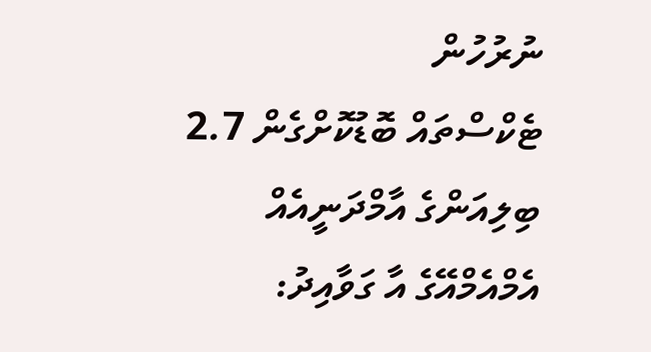ނުރުހުން
ޓެކްސްތައް ބޮޑުކޮށްގެން 2.7 ބިލިއަންގެ އާމްދަނީއެއް
އެމްއެމްއޭގެ އާ ގަވާއިދު: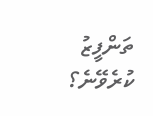ތަންފީޒު ކުރެވޭނެ؟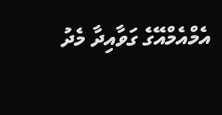އެމްއެމްއޭގެ ގަވާއިދާ މެދު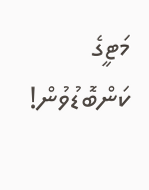މަޓީގެ ކަންބޮޑުވުން!